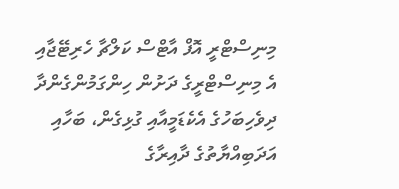މިނިސްޓްރީ އޮފް އާޓްސް ކަލްޗާ ހެރިޓޭޖާއި އެ މިނިސްޓްރީގެ ދަށުން ހިންގަމުންގެންދާ ދިވެހިބަހުގެ އެކެޑަމީއާއި ގުޅިގެން، ބަހާއި އަދަބިއްޔާތުގެ ދާއިރާގެ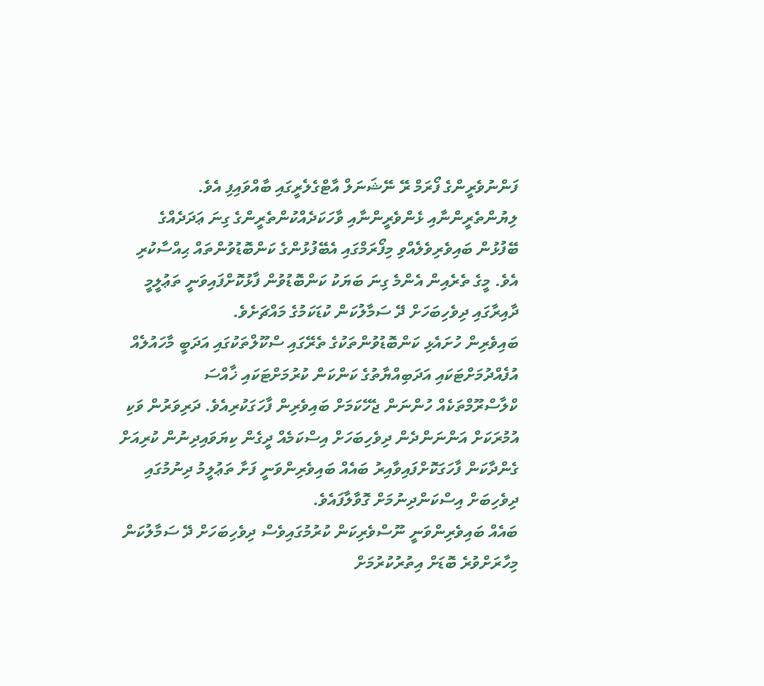ފަންނުވެރީންގެ ފޯރަމް ރޭ ނޭޝަނަލް އާޓްގެލެރީގައި ބާއްވައިފި އެވެ.
ލިޔުންތެރީންނާއި ޅެންވެރީންނާއި ވާހަކަދެއްކުންތެރީންގެ ގިނަ ޢަދަދެއްގެ ބޭފުޅުން ބައިވެރިވެލެއްވި މިފޯރަމްގައި އެބޭފުޅުންގެ ކަންބޮޑުވުންތައް ޙިއްސާކުރި އެވެ. މީގެ ތެރެއިން އެންމެ ގިނަ ބަޔަކު ކަންބޮޑުވުން ފާޅުކޮށްފައިވަނީ ތަޢުލީމީ ދާއިރާގައި ދިވެހިބަހަށް ދޭ ސަމާލުކަން ކުޑަކަމުގެ މައްޗަށެވެ.
ބައިވެރިން ހުށައެޅި ކަންބޮޑުވުންތަކުގެ ތެރޭގައި ސްކޫލްތަކުގައި އަދަބީ މާހައުލެއް އުފެއްދުމަށްޓަކައި އަދަބިއްޔާތުގެ ކަންކަން ކުރުމަށްޓަކައި ޚާއްސަ ކްލާސްރޫމްތަކެއް ހުންނަން ޖެހޭކަމަށް ބައިވެރިން ފާހަގަކުރިއެވެ. ދަރިވަރުން ވަކި އުމުރަކަށް އަންނަންދެން ދިވެހިބަހަށް އިސްކަމެއް ދީގެން ކިޔަވައިދިނުން ކުރިއަށް ގެންދާކަން ފާހަގަކޮށްފައިވާއިރު ބައެއް ބައިވެރިންވަނީ ފަށާ ތަޢުލީމު ދިނުމުގައި ދިވެހިބަށް އިސްކަންދިނުމަށް ގޮވާލާފައެވެ.
ބައެއް ބައިވެރިންވަނީ ނޫސްވެރިކަން ކުރުމުގައިވެސް ދިވެހިބަހަށް ދޭ ސަމާލުކަން މިހާރަށްވުރެ ބޮޑަށް އިތުރުކުރުމަށް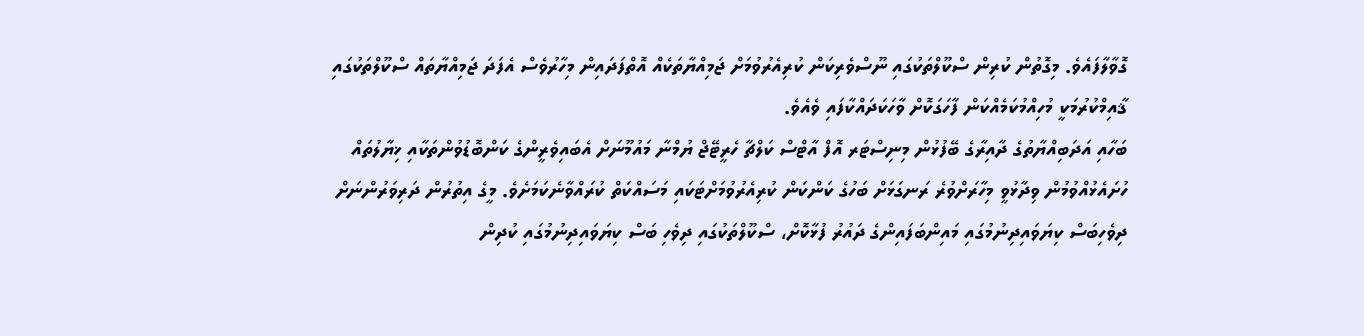ގޮވާލާފައެވެ. މިގޮތުން ކުރިން ސްކޫލްތަކުގައި ނޫސްވެރިކަން ކުރިއެރުވުމަށް ޖަމިއްޔާތަކެއް އޮތްފަދައިން މިހާރުވެސް އެފަދަ ޖަމިއްޔާތައް ސްކޫލްތަކުގައި ޤާއިމްކުރުމަކީ މުހިއްމުކަމެއްކަން ފާހަގަކޮށް ވާހަކަދައްކާފައި ވެއެވެ.
ބަހާއި އަދަބިއްޔާތުގެ ދާއިރާގެ ބޭފުޅުން މިނިސްޓަރ އޮފް އާޓްސް ކަލްޗާ ހެރީޓޭޖް ޔުމްނާ މައުމޫނަށް އެބައިވެރީންގެ ކަންބޮޑުވުންތަކާއި ޚިޔާލުތައް ހުށައެޅުއްވުމުން ވިދާޅުވީ މިހާރަށްވުރެ ރަނގަޅަށް ބަހުގެ ކަންކަން ކުރިއެރުވުމަށްޓަކައި މަސައްކަތް ކުރައްވާނެކަމަށެވެ. މީގެ އިތުރުން ދަރިވަރުންނަށް ދިވެހިބަސް ކިޔަވައިދިނުމުގައި މައިންބަފައިންގެ ދައުރު ފުޅާކޮށް، ސްކޫލްތަކުގައި ދިވެހި ބަސް ކިޔަވައިދިނުމުގައި ކުދިން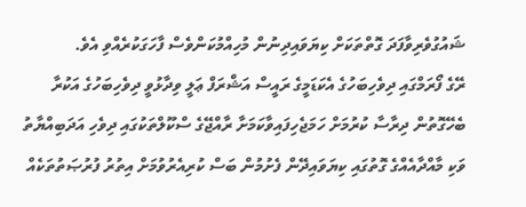ޝައުގުވެރިވާފަދަ ގޮތްތަކަށް ކިޔަވައިދިނުން މުހިއްމުކަންވެސް ފާހަގަކުރެއްވި އެވެ.
ރޭގެ ފޯރަމްގައި ދިވެހިބަހުގެ އެކަޑަމީގެ ރައީސް އަޝްރަފް ޢަލީ ވިދާޅުވީ ދިވެހިބަހުގެ އަކުރާ ބެހޭގޮތުން ދިރާސާ ކުރުމަށް ހަމަޖެހިފައިވާކަމަށާ ރާއްޖޭގެ ސްކޫލްތަކުގައި ދިވެހި އަދަބިއްޔާތު ވަކި މާއްދާއެއްގެ ގޮތުގައި ކިޔަވައިދޭން ފެށުމުން ބަސް ކުރިއެރުވުމަށް އިތުރު ފުރުޞަތުތަކެއް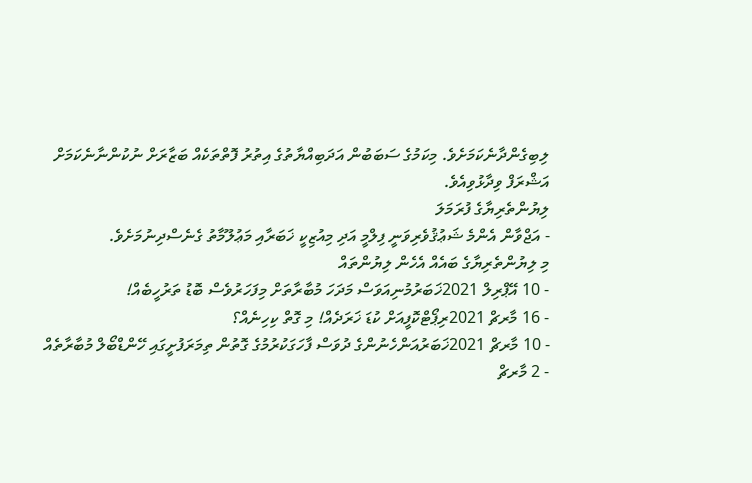ލިބިގެންދާނެކަމަށެވެ. މިކަމުގެ ސަބަބުން އަދަބިއްޔާތުގެ އިތުރު ފޮތްތަކެއް ބަޒާރަށް ނުކުންނާނެކަމަށް އަޝްރަފް ވިދާޅުވިއެވެ.
ލިޔުންތެރިޔާގެ ފުރަމަލަ
- އަޖްވާން އެންމެ ޝަޢުޤުވެރިވަނީ ފިލްމީ އަދި މިއުޒިކީ ޚަބަރާއި މަޢުލޫމާތު ގެނެސްދިނުމަށެވެ.
މި ލިޔުންތެރިޔާގެ ބައެއް އެހެން ލިޔުންތައް
- 10 އޭޕްރިލް 2021ޚަބަރުމުނިއަވަސް މަދަހަ މުބާރާތަށް މިފަހަރުވެސް ބޮޑު ތަރުހީބެއް!
- 16 މާރޗް 2021ރިޕޯޓްކޮފީއަށް ކުޑަ ޚަރަދެއް! މި ގޮތް ކިހިނެއް؟
- 10 މާރޗް 2021ޚަބަރުއަންހެނުންގެ ދުވަސް ފާހަގަކުރުމުގެ ގޮތުން ތިމަރަފުށީގައި ހޭންޑްބޯލް މުބާރާތެއް
- 2 މާރޗް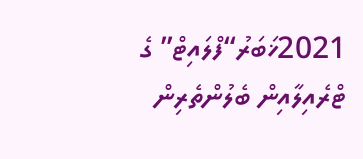2021ޚަބަރު“ފްލައިޓް” ގެ ޓްރެއިލާއިން ބެލުންތެރިން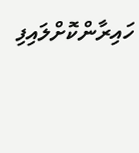ހައިރާންކޮށްލައިފި